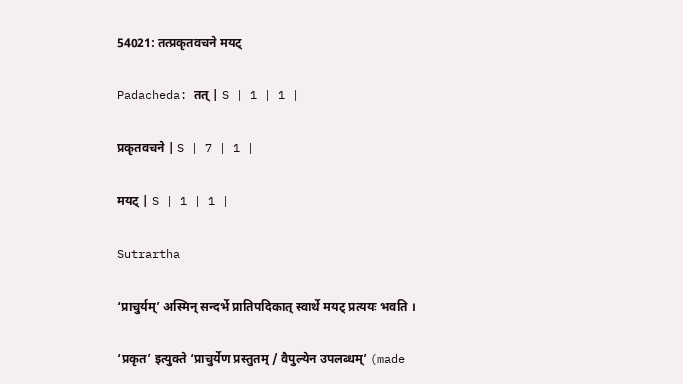54021: तत्प्रकृतवचने मयट्

Padacheda: तत् | S | 1 | 1 |

प्रकृतवचने | S | 7 | 1 |

मयट् | S | 1 | 1 |

Sutrartha

‘प्राचुर्यम्’ अस्मिन् सन्दर्भे प्रातिपदिकात् स्वार्थे मयट् प्रत्ययः भवति ।

‘प्रकृत’ इत्युक्ते ‘प्राचुर्येण प्रस्तुतम् / वैपुल्येन उपलब्धम्’ (made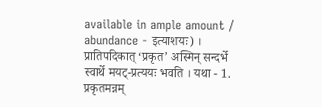available in ample amount / abundance - इत्याशयः) । प्रातिपदिकात् ‘प्रकृत’ अस्मिन् सन्दर्भे स्वार्थे मयट्-प्रत्ययः भवति । यथा - 1. प्रकृतमन्नम्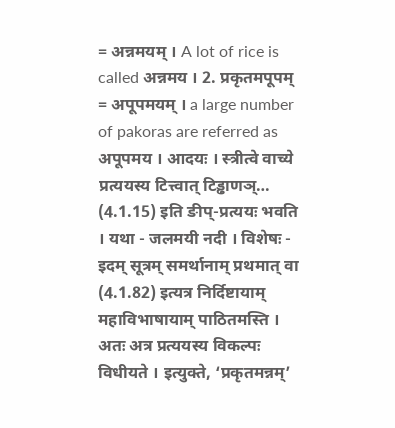= अन्नमयम् । A lot of rice is called अन्नमय । 2. प्रकृतमपूपम् = अपूपमयम् । a large number of pakoras are referred as अपूपमय । आदयः । स्त्रीत्वे वाच्ये प्रत्ययस्य टित्त्वात् टिड्ढाणञ्… (4.1.15) इति ङीप्-प्रत्ययः भवति । यथा - जलमयी नदी । विशेषः - इदम् सूत्रम् समर्थानाम् प्रथमात् वा (4.1.82) इत्यत्र निर्दिष्टायाम् महाविभाषायाम् पाठितमस्ति । अतः अत्र प्रत्ययस्य विकल्पः विधीयते । इत्युक्ते, ‘प्रकृतमन्नम्’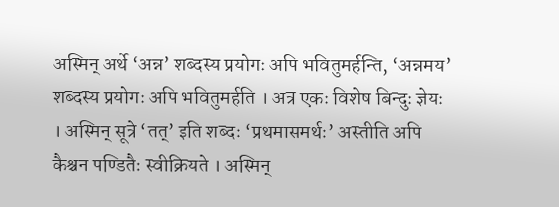अस्मिन् अर्थे ‘अन्न’ शब्दस्य प्रयोगः अपि भवितुमर्हन्ति, ‘अन्नमय’ शब्दस्य प्रयोगः अपि भवितुमर्हति । अत्र एकः विशेष बिन्दुः ज्ञेयः । अस्मिन् सूत्रे ‘तत्’ इति शब्दः ‘प्रथमासमर्थः’ अस्तीति अपि कैश्चन पण्डितैः स्वीक्रियते । अस्मिन्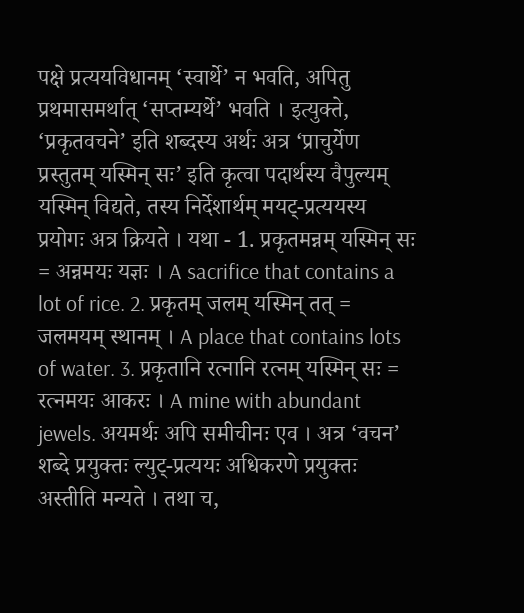पक्षे प्रत्ययविधानम् ‘स्वार्थे’ न भवति, अपितु प्रथमासमर्थात् ‘सप्तम्यर्थे’ भवति । इत्युक्ते, ‘प्रकृतवचने’ इति शब्दस्य अर्थः अत्र ‘प्राचुर्येण प्रस्तुतम् यस्मिन् सः’ इति कृत्वा पदार्थस्य वैपुल्यम् यस्मिन् विद्यते, तस्य निर्देशार्थम् मयट्-प्रत्ययस्य प्रयोगः अत्र क्रियते । यथा - 1. प्रकृतमन्नम् यस्मिन् सः = अन्नमयः यज्ञः । A sacrifice that contains a lot of rice. 2. प्रकृतम् जलम् यस्मिन् तत् = जलमयम् स्थानम् । A place that contains lots of water. 3. प्रकृतानि रत्नानि रत्नम् यस्मिन् सः = रत्नमयः आकरः । A mine with abundant jewels. अयमर्थः अपि समीचीनः एव । अत्र ‘वचन’ शब्दे प्रयुक्तः ल्युट्-प्रत्ययः अधिकरणे प्रयुक्तः अस्तीति मन्यते । तथा च,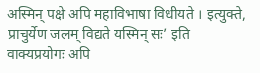अस्मिन् पक्षे अपि महाविभाषा विधीयते । इत्युक्ते, प्राचुर्येण जलम् विद्यते यस्मिन् सः’ इति वाक्यप्रयोगः अपि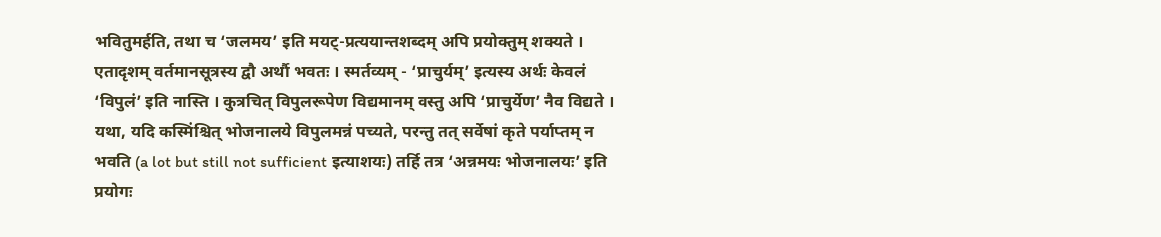भवितुमर्हति, तथा च ‘जलमय’ इति मयट्-प्रत्ययान्तशब्दम् अपि प्रयोक्तुम् शक्यते । एतादृशम् वर्तमानसूत्रस्य द्वौ अर्थौ भवतः । स्मर्तव्यम् - ‘प्राचुर्यम्’ इत्यस्य अर्थः केवलं ‘विपुलं’ इति नास्ति । कुत्रचित् विपुलरूपेण विद्यमानम् वस्तु अपि ‘प्राचुर्येण’ नैव विद्यते । यथा, यदि कस्मिंश्चित् भोजनालये विपुलमन्नं पच्यते, परन्तु तत् सर्वेषां कृते पर्याप्तम् न भवति (a lot but still not sufficient इत्याशयः) तर्हि तत्र ‘अन्नमयः भोजनालयः’ इति प्रयोगः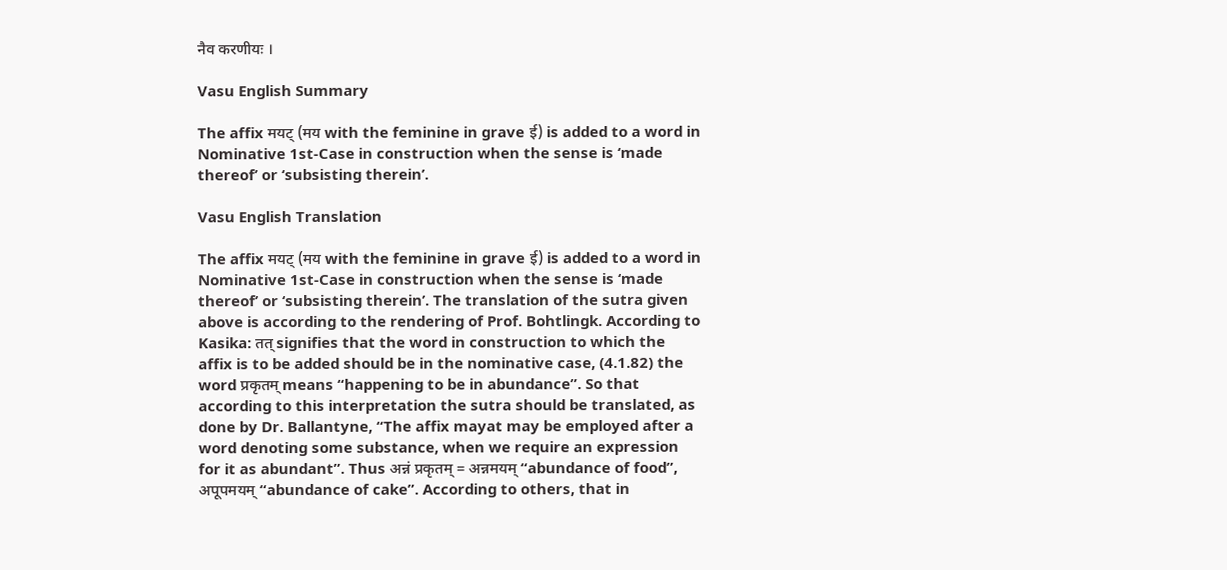नैव करणीयः ।

Vasu English Summary

The affix मयट् (मय with the feminine in grave ई) is added to a word in Nominative 1st-Case in construction when the sense is ‘made thereof’ or ‘subsisting therein’.

Vasu English Translation

The affix मयट् (मय with the feminine in grave ई) is added to a word in Nominative 1st-Case in construction when the sense is ‘made thereof’ or ‘subsisting therein’. The translation of the sutra given above is according to the rendering of Prof. Bohtlingk. According to Kasika: तत् signifies that the word in construction to which the affix is to be added should be in the nominative case, (4.1.82) the word प्रकृतम् means “happening to be in abundance”. So that according to this interpretation the sutra should be translated, as done by Dr. Ballantyne, “The affix mayat may be employed after a word denoting some substance, when we require an expression for it as abundant”. Thus अन्नं प्रकृतम् = अन्नमयम् “abundance of food”, अपूपमयम् “abundance of cake”. According to others, that in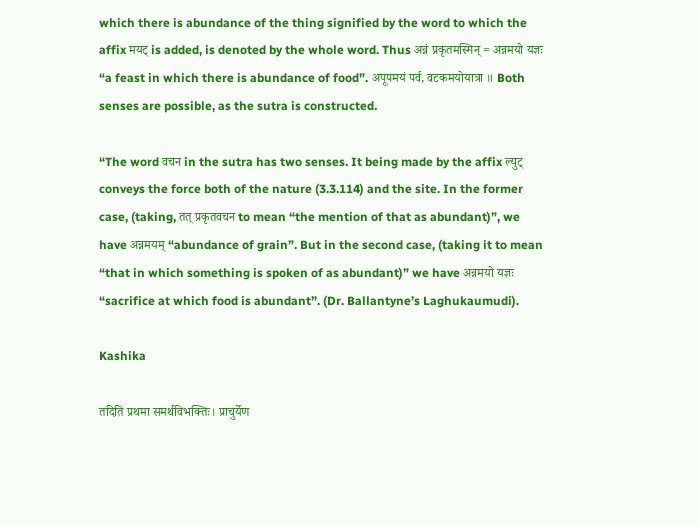which there is abundance of the thing signified by the word to which the affix मयट् is added, is denoted by the whole word. Thus अन्नं प्रकृतमस्मिन् = अन्नमयो यज्ञः “a feast in which there is abundance of food”. अपूपमयं पर्व, वटकमयोयात्रा ॥ Both senses are possible, as the sutra is constructed.

“The word वचन in the sutra has two senses. It being made by the affix ल्युट् conveys the force both of the nature (3.3.114) and the site. In the former case, (taking, तत् प्रकृतवचन to mean “the mention of that as abundant)”, we have अन्नमयम् “abundance of grain”. But in the second case, (taking it to mean “that in which something is spoken of as abundant)” we have अन्नमयो यज्ञः “sacrifice at which food is abundant”. (Dr. Ballantyne’s Laghukaumudi).

Kashika

तदिति प्रथमा समर्थविभक्तिः। प्राचुर्येण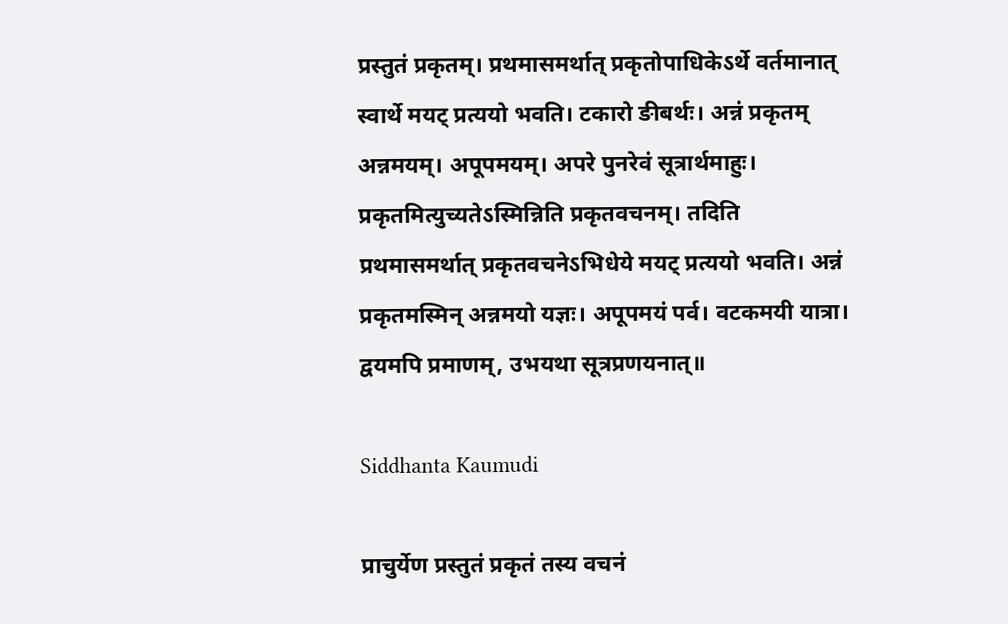प्रस्तुतं प्रकृतम्। प्रथमासमर्थात् प्रकृतोपाधिकेऽर्थे वर्तमानात् स्वार्थे मयट् प्रत्ययो भवति। टकारो ङीबर्थः। अन्नं प्रकृतम् अन्नमयम्। अपूपमयम्। अपरे पुनरेवं सूत्रार्थमाहुः। प्रकृतमित्युच्यतेऽस्मिन्निति प्रकृतवचनम्। तदिति प्रथमासमर्थात् प्रकृतवचनेऽभिधेये मयट् प्रत्ययो भवति। अन्नं प्रकृतमस्मिन् अन्नमयो यज्ञः। अपूपमयं पर्व। वटकमयी यात्रा। द्वयमपि प्रमाणम्, उभयथा सूत्रप्रणयनात्॥

Siddhanta Kaumudi

प्राचुर्येण प्रस्तुतं प्रकृतं तस्य वचनं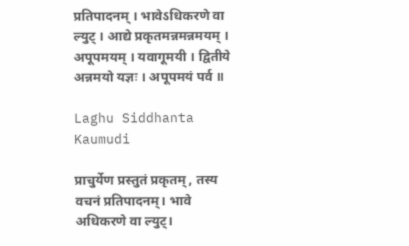प्रतिपादनम् । भावेऽधिकरणे वा ल्युट् । आद्ये प्रकृतमन्नमन्नमयम् । अपूपमयम् । यवागूमयी । द्वितीये अन्नमयो यज्ञः । अपूपमयं पर्व ॥

Laghu Siddhanta Kaumudi

प्राचुर्येण प्रस्तुतं प्रकृतम्, तस्य वचनं प्रतिपादनम्। भावे अधिकरणे वा ल्युट्।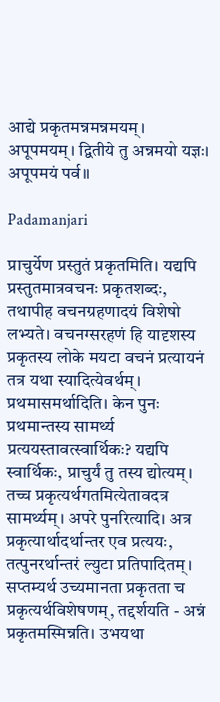आद्ये प्रकृतमन्नमन्नमयम्। अपूपमयम्। द्वितीये तु अन्नमयो यज्ञः। अपूपमयं पर्व॥

Padamanjari

प्राचुर्येण प्रस्तुतं प्रकृतमिति। यद्यपि प्रस्तुतमात्रवचनः प्रकृतशब्दः, तथापीह वचनग्रहणादयं विशेषो लभ्यते। वचनग्सरहणं हि यादृशस्य प्रकृतस्य लोके मयटा वचनं प्रत्यायनं तत्र यथा स्यादित्येवर्थम्। प्रथमासमर्थादिति। केन पुनः प्रथमान्तस्य सामर्थ्य प्रत्ययस्तावत्स्वार्थिकः? यद्यपि स्वार्थिकः, प्राचुर्यं तु तस्य द्योत्यम्। तच्च प्रकृत्यर्थगतमित्येतावदत्र सामर्थ्यम्। अपरे पुनरित्यादि। अत्र प्रकृत्यार्थादर्थान्तर एव प्रत्ययः, तत्पुनरर्थान्तरं ल्युटा प्रतिपादितम्। सप्तम्यर्थ उच्यमानता प्रकृतता च प्रकृत्यर्थविशेषणम्, तद्दर्शयति - अन्नं प्रकृतमस्मिन्नति। उभयथा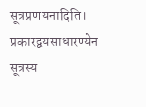सूत्रप्रणयनादिति। प्रकारद्वयसाधारण्येन सूत्रस्य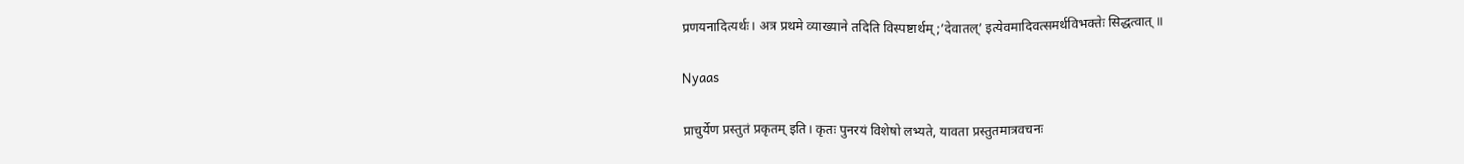प्रणयनादित्यर्थः। अत्र प्रथमे व्याख्याने तदिति विस्पष्टार्थम्;’देवातल्’ इत्येवमादिवत्समर्थविभक्तेः सिद्धत्वात् ॥

Nyaas

प्राचुर्येण प्रस्तुतं प्रकृतम् इति। कृतः पुनरयं विशेषो लभ्यते, यावता प्रस्तुतमात्रवचनः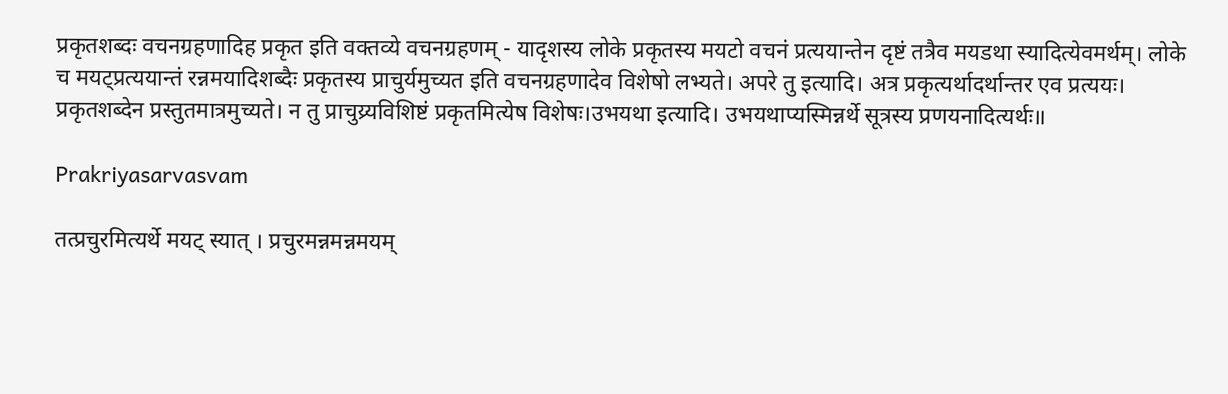प्रकृतशब्दः वचनग्रहणादिह प्रकृत इति वक्तव्ये वचनग्रहणम् - यादृशस्य लोके प्रकृतस्य मयटो वचनं प्रत्ययान्तेन दृष्टं तत्रैव मयडथा स्यादित्येवमर्थम्। लोके च मयट्प्रत्ययान्तं रन्नमयादिशब्दैः प्रकृतस्य प्राचुर्यमुच्यत इति वचनग्रहणादेव विशेषो लभ्यते। अपरे तु इत्यादि। अत्र प्रकृत्यर्थादर्थान्तर एव प्रत्ययः। प्रकृतशब्देन प्रस्तुतमात्रमुच्यते। न तु प्राचुय्र्यविशिष्टं प्रकृतमित्येष विशेषः।उभयथा इत्यादि। उभयथाप्यस्मिन्नर्थे सूत्रस्य प्रणयनादित्यर्थः॥

Prakriyasarvasvam

तत्प्रचुरमित्यर्थे मयट् स्यात् । प्रचुरमन्नमन्नमयम्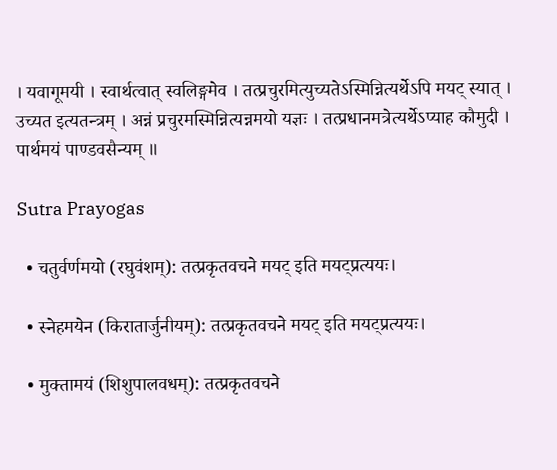। यवागूमयी । स्वार्थत्वात् स्वलिङ्गमेव । तत्प्रचुरमित्युच्यतेऽस्मिन्नित्यर्थेऽपि मयट् स्यात् । उच्यत इत्यतन्त्रम् । अन्नं प्रचुरमस्मिन्नित्यन्नमयो यज्ञः । तत्प्रधानमत्रेत्यर्थेऽप्याह कौमुदी । पार्थमयं पाण्डवसैन्यम् ॥

Sutra Prayogas

  • चतुर्वर्णमयो (रघुवंशम्): तत्प्रकृतवचने मयट् इति मयट्प्रत्ययः।

  • स्नेहमयेन (किरातार्जुनीयम्): तत्प्रकृतवचने मयट् इति मयट्प्रत्ययः।

  • मुक्तामयं (शिशुपालवधम्): तत्प्रकृतवचने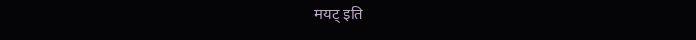मयट् इति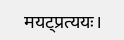मयट्प्रत्ययः।